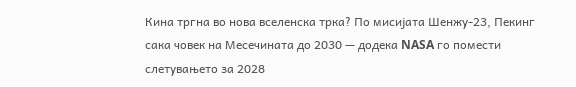Кина тргна во нова вселенска трка? По мисијата Шенжу-23, Пекинг сака човек на Месечината до 2030 — додека NASA го помести слетувањето за 2028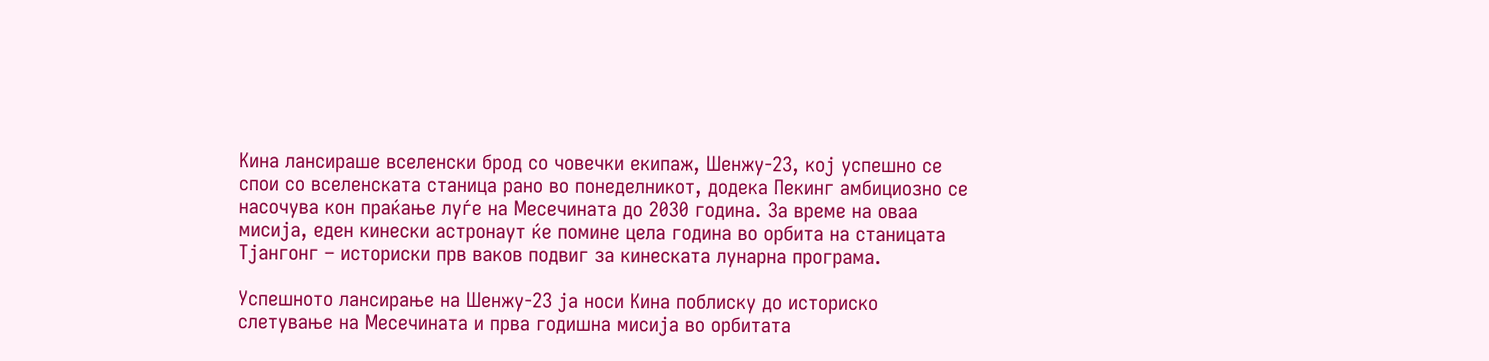Кина лансираше вселенски брод со човечки екипаж, Шенжу-23, кој успешно се спои со вселенската станица рано во понеделникот, додека Пекинг амбициозно се насочува кон праќање луѓе на Месечината до 2030 година. За време на оваа мисија, еден кинески астронаут ќе помине цела година во орбита на станицата Тјангонг – историски прв ваков подвиг за кинеската лунарна програма.

Успешното лансирање на Шенжу-23 ја носи Кина поблиску до историско слетување на Месечината и прва годишна мисија во орбитата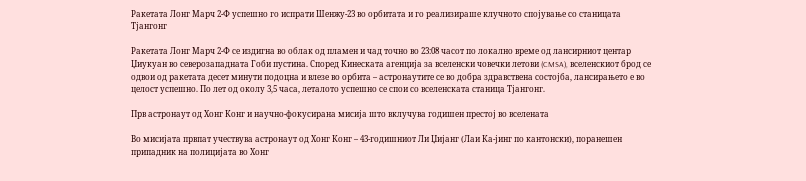Ракетата Лонг Марч 2-Ф успешно го испрати Шенжу-23 во орбитата и го реализираше клучното спојување со станицата Тјангонг

Ракетата Лонг Марч 2-Ф се издигна во облак од пламен и чад точно во 23:08 часот по локално време од лансирниот центар Џиукуан во северозападната Гоби пустина. Според Кинеската агенција за вселенски човечки летови (CMSA), вселенскиот брод се одвои од ракетата десет минути подоцна и влезе во орбита – астронаутите се во добра здравствена состојба, лансирањето е во целост успешно. По лет од околу 3,5 часа, леталото успешно се спои со вселенската станица Тјангонг.

Прв астронаут од Хонг Конг и научно-фокусирана мисија што вклучува годишен престој во вселената

Во мисијата првпат учествува астронаут од Хонг Конг – 43-годишниот Ли Џијанг (Лаи Ка-јинг по кантонски), поранешен припадник на полицијата во Хонг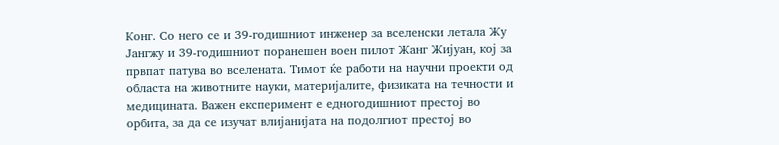Конг. Со него се и 39-годишниот инженер за вселенски летала Жу Јангжу и 39-годишниот поранешен воен пилот Жанг Жијуан, кој за првпат патува во вселената. Тимот ќе работи на научни проекти од областа на животните науки, материјалите, физиката на течности и медицината. Важен експеримент е едногодишниот престој во орбита, за да се изучат влијанијата на подолгиот престој во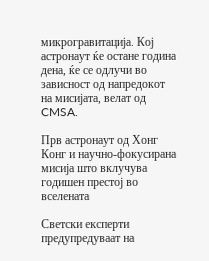микрогравитација. Кој астронаут ќе остане година дена, ќе се одлучи во зависност од напредокот на мисијата, велат од CMSA.

Прв астронаут од Хонг Конг и научно-фокусирана мисија што вклучува годишен престој во вселената

Светски експерти предупредуваат на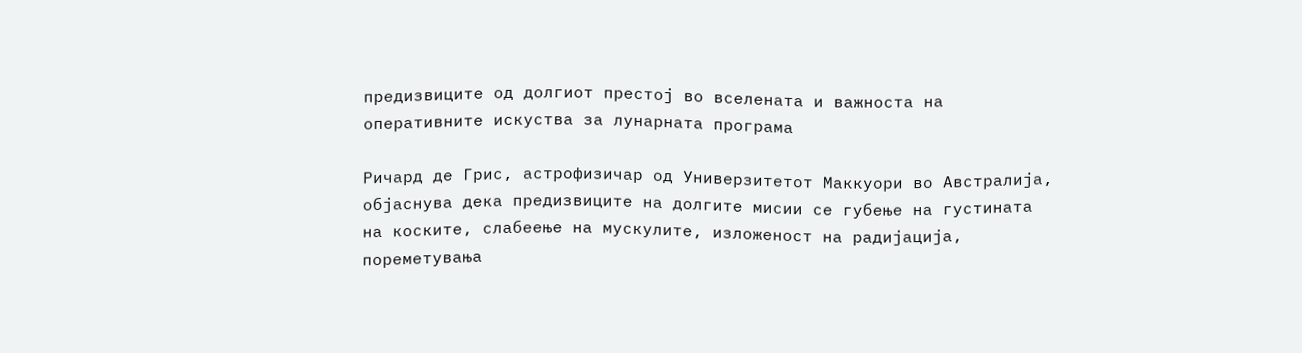предизвиците од долгиот престој во вселената и важноста на оперативните искуства за лунарната програма

Ричард де Грис, астрофизичар од Универзитетот Маккуори во Австралија, објаснува дека предизвиците на долгите мисии се губење на густината на коските, слабеење на мускулите, изложеност на радијација, пореметувања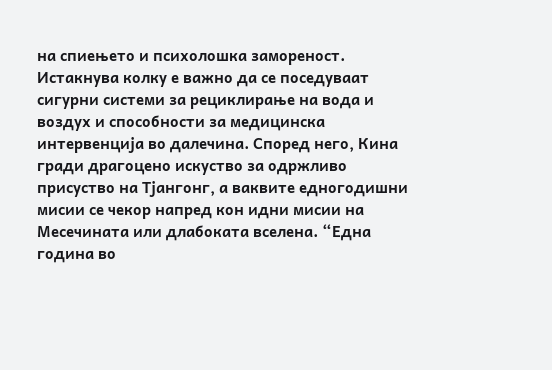на спиењето и психолошка замореност. Истакнува колку е важно да се поседуваат сигурни системи за рециклирање на вода и воздух и способности за медицинска интервенција во далечина. Според него, Кина гради драгоцено искуство за одржливо присуство на Тјангонг, а ваквите едногодишни мисии се чекор напред кон идни мисии на Месечината или длабоката вселена. “Една година во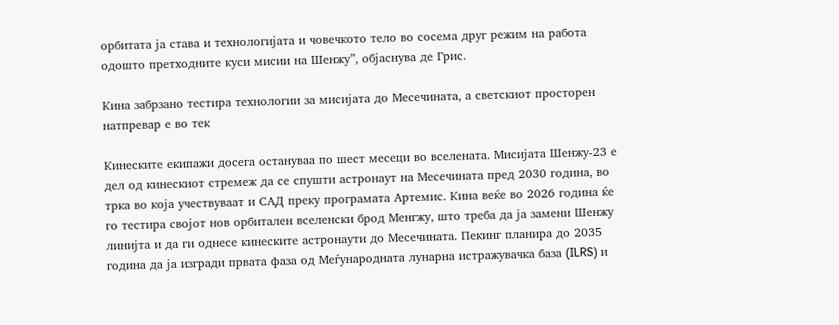орбитата ја става и технологијата и човечкото тело во сосема друг режим на работа одошто претходните куси мисии на Шенжу”, објаснува де Грис.

Кина забрзано тестира технологии за мисијата до Месечината, а светскиот просторен натпревар е во тек

Кинеските екипажи досега остануваа по шест месеци во вселената. Мисијата Шенжу-23 е дел од кинескиот стремеж да се спушти астронаут на Месечината пред 2030 година, во трка во која учествуваат и САД преку програмата Артемис. Кина веќе во 2026 година ќе го тестира својот нов орбитален вселенски брод Менгжу, што треба да ја замени Шенжу линијта и да ги однесе кинеските астронаути до Месечината. Пекинг планира до 2035 година да ја изгради првата фаза од Меѓународната лунарна истражувачка база (ILRS) и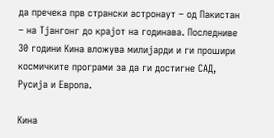да пречека прв странски астронаут – од Пакистан – на Тјангонг до крајот на годинава. Последниве 30 години Кина вложува милијарди и ги прошири космичките програми за да ги достигне САД, Русија и Европа.

Кина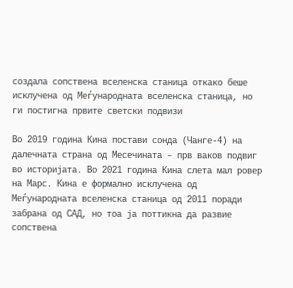создала сопствена вселенска станица откако беше исклучена од Меѓународната вселенска станица, но ги постигна првите светски подвизи

Во 2019 година Кина постави сонда (Чанге-4) на далечната страна од Месечината – прв ваков подвиг во историјата. Во 2021 година Кина слета мал ровер на Марс. Кина е формално исклучена од Меѓународната вселенска станица од 2011 поради забрана од САД, но тоа ја поттикна да развие сопствена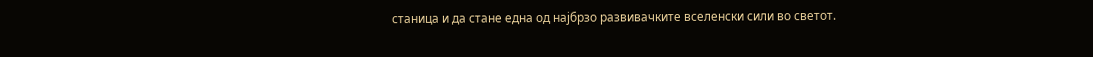станица и да стане една од најбрзо развивачките вселенски сили во светот.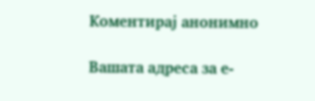Коментирај анонимно

Вашата адреса за е-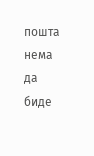пошта нема да биде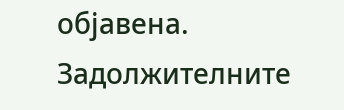објавена. Задолжителните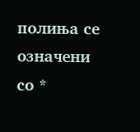полиња се означени со *